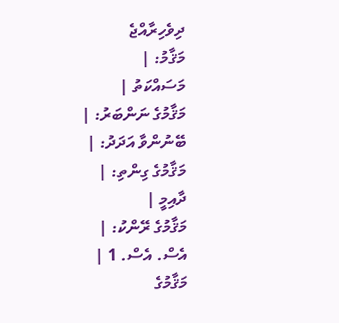ދިވެހިރާއްޖެ
މަޤާމު: |
މަސައްކަތު |
މަޤާމުގެ ނަންބަރު: |
ބޭނުންވާ އަދަދު: |
މަޤާމުގެ ގިންތި: |
ދާއިމީ |
މަޤާމުގެ ރޭންކު: |
އެސް. އެސް. 1 |
މަޤާމުގެ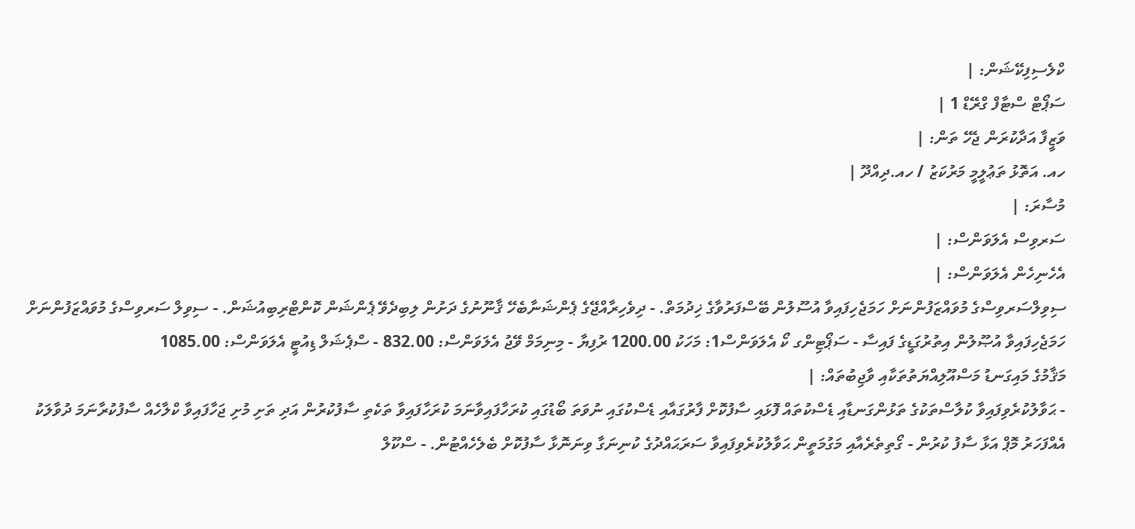ކްލެސިފިކޭޝަން: |
ސަޕޯޓް ސްޓާފް ގްރޭޑް 1 |
ވަޒީފާ އަދާކުރަން ޖެހޭ ތަން: |
ހއ. އަތޮޅު ތަޢުލީމީ މަރުކަޒު / ހއ.ދިއްދޫ |
މުސާރަ: |
ސަރވިސް އެލަވަންސް: |
އެހެނިހެން އެލަވަންސް: |
ސިވިލްސަރވިސްގެ މުވައްޒަފުންނަށް ހަމަޖެހިފައިވާ އުސޫލުން ބޭސްފަރުވާގެ ޚިދުމަތް. - ދިވެހިރާއްޖޭގެ ޕެންޝަނާބެހޭ ޤާނޫނުގެ ދަށުން ލިބިދެވޭ ޕެންޝަން ކޮންޓްރިބިއުޝަން. - ސިވިލް ސަރވިސްގެ މުވައްޒަފުންނަށް ހަމަޖެހިފައިވާ އުޞޫލުން އިތުރުގަޑީގެ ފައިސާ - ސަޕޯޓިންގ ކޯ އެލަވަންސް1: މަހަކު 1200.00 ރުފިޔާ - މިނިމަމް ވޭޖު އެލަވަންސް: 832.00 - ސްޕެޝަލް ޑިއުޓީ އެލަވަންސް: 1085.00
މަޤާމުގެ މައިގަނޑު މަސްއޫލިއްޔަތުތަކާއި ވާޖިބުތައް: |
- ޙަވާލުކުރެވިފައިވާ ކުލާސްތަކުގެ ތަޅުންގަނޑާއި ޑެސްކުތައް ފޮޅައި ސާފުކޮށް ފާރުގައާއި ޑެސްކުގައި ނުވަތަ ބޯޑުގައި ކުރަހާފައިވާނަމަ ކުރަހާފައިވާ ތަކެތި ސާފުކުރުން އަދި ތަށި މުށި ޖަހާފައިވާ ކްލާހެއް ސާފުކުރާނަމަ ދުވާލަކު އެއްފަހަރު މޮޕް އަޅާ ސާފު ކުރުން - ގޯތިތެރެއާއި މަގުމަތީން ޙަވާލުކުރެވިފައިވާ ސަރަޙައްދުގެ ކުނިނަގާ ވިނަނޮޅާ ސާފުކޮށް ބެލެހެއްޓުން. - ސްކޫލް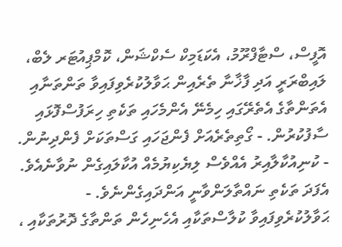އޮފީސް، ސްޓާފްރޫމު، އެކަޑަމިކް ސެކްޝަން، ކޮމްޕިއުޓަރ ލެބް، ލައިބްރަރީ އަދި ފާޚާނާ ތެރެއިން ޙަވާލުކުރެވިފައިވާ ތަންތަނާއި އެތަންތާގެ އެތެރޭގައި ހިމެނޭ އެންމެހައި ތަކެތި ހިރަފުސްފޮޅައި ސާފުކުރުން. - ގޯތިތެރެއަށް ފެންޖަހައި ގަސްތަކަށް ފެންދިނުން. - ކުނިއުކާލާއިރު އެއްވެސް ލިޔެކިޔުމެއް އުކާލައިގެން ނުވާނެއެވެ. އެފަދަ ތަކެތި ނައްތާލަންވާނީ އަންދައިގެންނެވެ. - ޙަވާލުކުރެވިފައިވާ ކުލާސްތަކާއި އެހެނިހެން ތަންތާގެ ދޮރުތަކާއި ،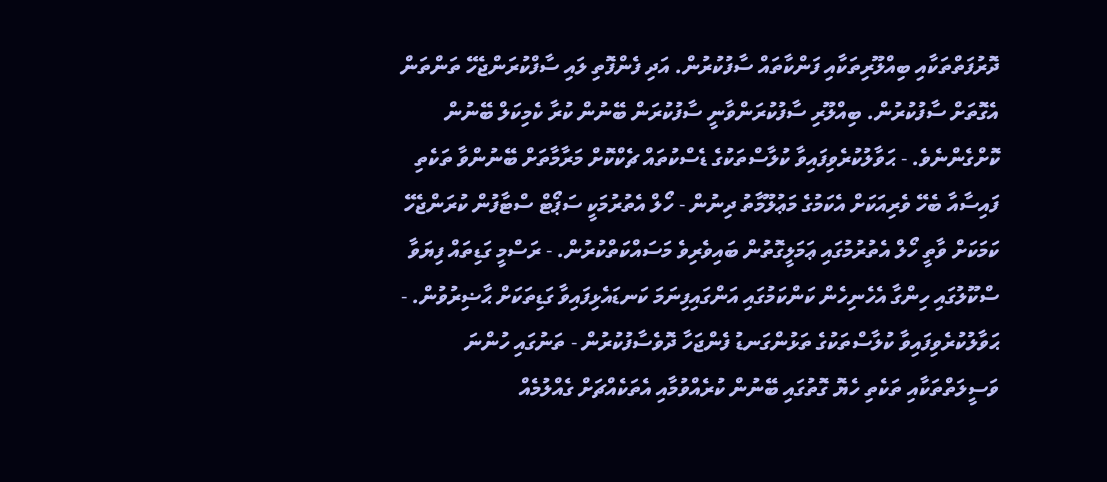ދޮރުފަތްތަކާއި ބިއްލޫރިތަކާއި ފަންކާތައް ސާފުކުރުން. އަދި ފެންފޮތި ލައި ސާފްކުރަންޖެހޭ ތަންތަން އެގޮތަށް ސާފުކުރުން. ބިއްލޫރި ސާފުކުރަންވާނީ ސާފުކުރަން ބޭނުން ކުރާ ކެމިކަލް ބޭނުން ކޮށްގެންނެވެ. - ޙަވާލުކުރެވިފައިވާ ކުލާސްތަކުގެ ޑެސްކުތައް ޗެކްކޮށް މަރާމާތަށް ބޭނުންވާ ތަކެތި ފައިސާއާ ބެހޭ ވެރިއަކަށް އެކަމުގެ މަޢުލޫމާތު ދިނުން - ހޯލް އެތުރުމަކީ ސަޕޯޓް ސްޓާފުން ކުރަންޖެހޭ ކަމަކަށް ވާތީ ހޯލް އެތުރުމުގައި ޢަމަލީގޮތުން ބައިވެރިވެ މަސައްކަތްކުރުން. - ރަސްމީ ގަޑިތައް ފިޔަވާ ސްކޫލުގައި ހިންގާ އެހެނިހެން ކަންކަމުގައި އަންގައިފިނަމަ ކަނޑައެޅިފައިވާ ގަޑިތަކަށް ޙާޟިރުވުން. - ޙަވާލުކުރެވިފައިވާ ކުލާސްތަކުގެ ތަޅުންގަނޑު ފެންޖަހާ ދޮވެސާފުކުރުން - ތަނުގައި ހުންނަ ވަސީލަތްތަކާއި ތަކެތި ހެޔޮ ގޮތުގައި ބޭނުން ކުރެއްވުމާއި އެތަކެއްޗަށް ގެއްލުމެއް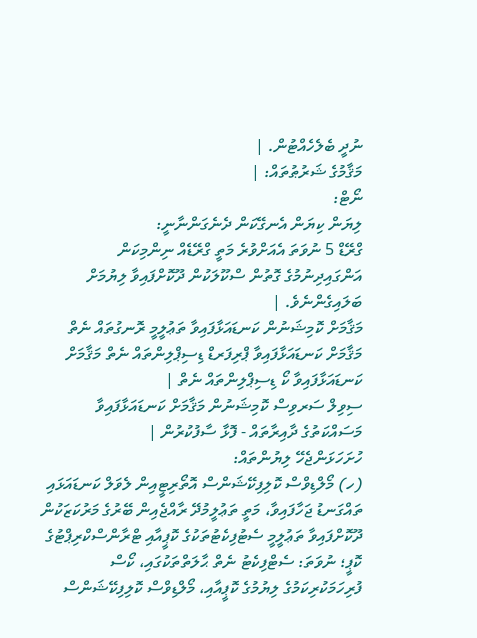ނުދީ ބެލެހެއްޓުން. |
މަޤާމުގެ ޝަރުޠުތައް: |
ނޯޓް:
ލިޔަން ކިޔަން އެނގޭކަން ދެނެގަންނާނީ:
ގްރޭޑް 5 ނުވަތަ އެއަށްވުރެ މަތީ ގްރޭޑެއް ނިންމިކަން އަންގައިދިނުމުގެ ގޮތުން ސްކޫލަކުން ދޫކޮށްފައިވާ ލިޔުމަށް ބަލައިގެންނެވެ. |
މަޤާމަށް ކޮމިޝަނުން ކަނޑައަޅާފައިވާ ތަޢުލީމީ ރޮނގުތައް ނެތް މަޤާމަށް ކަނޑައަޅާފައިވާ ޕްރިފަރޑް ޑިސިޕްލިންތައް ނެތް މަޤާމަށް ކަނޑައަޅާފައިވާ ކޯ ޑިސިޕްލިންތައް ނެތް |
ސިވިލް ސަރވިސް ކޮމިޝަނުން މަޤާމަށް ކަނޑައަޅާފައިވާ މަސައްކަތުގެ ދާއިރާތައް - ފޮޅާ ސާފުކުރުން |
ހުށަހަޅަންޖެހޭ ލިޔުންތައް:
(ހ) މޯލްޑިވްސް ކޮލިފިކޭޝަންސް އޮތޯރިޓީއިން ލެވަލް ކަނޑައަޅައި ތައްގަނޑު ޖަހާފައިވާ، މަތީ ތަޢުލީމުދޭ ރާއްޖެއިން ބޭރުގެ މަރުކަޒަކުން ދޫކޮށްފައިވާ ތަޢުލީމީ ސެޓުފިކެޓުތަކުގެ ކޮޕީއާއި ޓްރާންސްކްރިޕްޓުގެ ކޮޕީ؛ ނުވަތަ: ސެޓްފިކެޓު ނެތް ޙާލަތްތަކުގައި، ކޯސް ފުރިހަމަކުރިކަމުގެ ލިޔުމުގެ ކޮޕީއާއި، މޯލްޑިވްސް ކޮލިފިކޭޝަންސް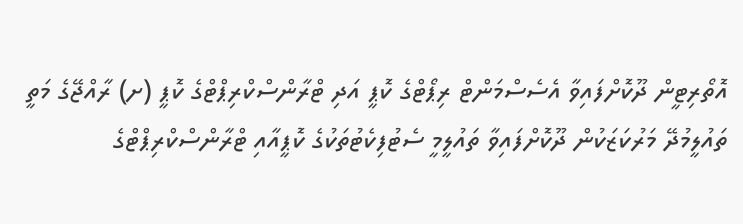އޮތޯރިޓީން ދޫކޮށްފައިވާ އެސެސްމަންޓް ރިޕޯޓްގެ ކޮޕީ އަދި ޓްރާންސްކްރިޕްޓްގެ ކޮޕީ (ށ) ރާއްޖޭގެ މަތީ ތައުލީމުދޭ މަރުކަޒަކުން ދޫކޮށްފައިވާ ތައުލީމީ ސެޓުފިކެޓުތަކުގެ ކޮޕީއާއި ޓްރާންސްކްރިޕްޓްގެ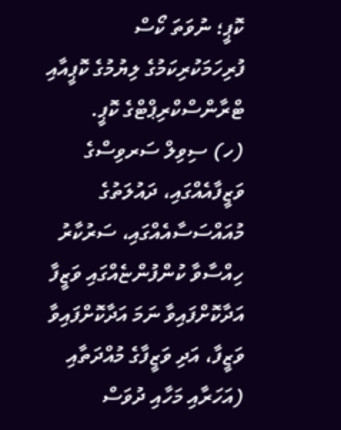ކޮޕީ؛ ނުވަތަ ކޯސް ފުރިހަމަކުރިކަމުގެ ލިޔުމުގެ ކޮޕީއާއި ޓްރާންސްކްރިޕްޓްގެ ކޮޕީ.
(ހ) ސިވިލް ސަރވިސްގެ ވަޒީފާއެއްގައި، ދައުލަތުގެ މުއައްސަސާއެއްގައި، ސަރުކާރު ހިއްސާވާ ކުންފުންޏެއްގައި ވަޒީފާ އަދާކޮށްފައިވާ ނަމަ އަދާކޮށްފައިވާ ވަޒީފާ، އަދި ވަޒީފާގެ މުއްދަތާއި (އަހަރާއި މަހާއި ދުވަސް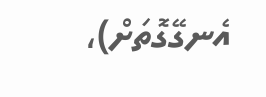އެނގޭގޮތަށް)،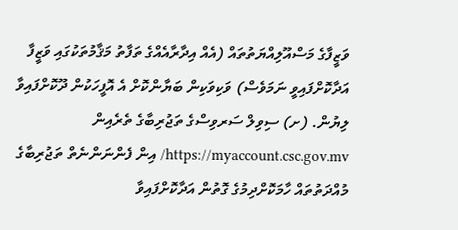ވަޒީފާގެ މަސްއޫލިއްޔަތުތައް (އެއް އިދާރާއެއްގެ ތަފާތު މަޤާމުތަކުގައި ވަޒީފާ އަދާކޮށްފައިވީ ނަމަވެސް) ވަކިވަކިން ބަޔާންކޮށް އެ އޮފީހަކުން ދޫކޮށްފައިވާ ލިޔުން. (ށ) ސިވިލް ސަރވިސްގެ ތަޖުރިބާގެ ތެރެއިން https://myaccount.csc.gov.mv/ އިން ފެންނަންނެތް ތަޖުރިބާގެ މުއްދަތުތައް ހާމަކޮށްދިމުގެ ގޮތުން އަދާކޮށްފައިވާ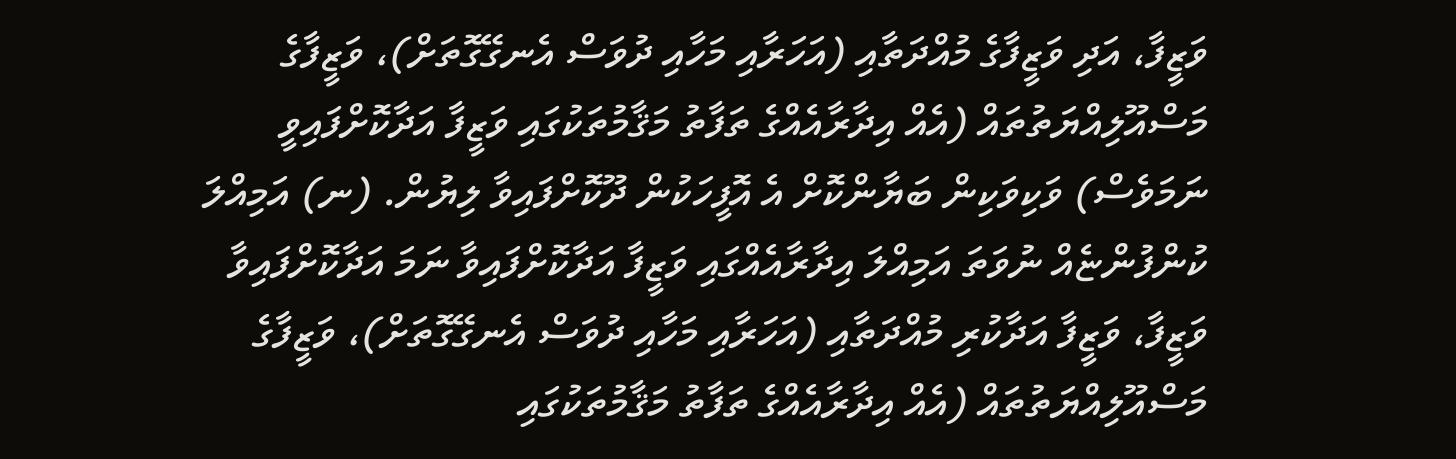ވަޒީފާ، އަދި ވަޒީފާގެ މުއްދަތާއި (އަހަރާއި މަހާއި ދުވަސް އެނގޭގޮތަށް)، ވަޒީފާގެ މަސްއޫލިއްޔަތުތައް (އެއް އިދާރާއެއްގެ ތަފާތު މަޤާމުތަކުގައި ވަޒީފާ އަދާކޮށްފައިވީ ނަމަވެސް) ވަކިވަކިން ބަޔާންކޮށް އެ އޮފީހަކުން ދޫކޮށްފައިވާ ލިޔުން. (ނ) އަމިއްލަ ކުންފުންޏެއް ނުވަތަ އަމިއްލަ އިދާރާއެއްގައި ވަޒީފާ އަދާކޮށްފައިވާ ނަމަ އަދާކޮށްފައިވާ ވަޒީފާ، ވަޒީފާ އަދާކުރި މުއްދަތާއި (އަހަރާއި މަހާއި ދުވަސް އެނގޭގޮތަށް)، ވަޒީފާގެ މަސްއޫލިއްޔަތުތައް (އެއް އިދާރާއެއްގެ ތަފާތު މަޤާމުތަކުގައި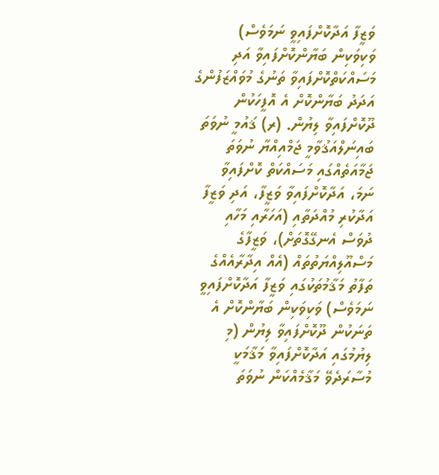ވަޒީފާ އަދާކޮށްފައިވީ ނަމަވެސް) ވަކިވަކިން ބަޔާންކޮށްފައިވާ އަދި މަސައްކަތްކޮށްފައިވާ ތަނުގެ މުވައްޒަފުންގެ އަދަދު ބަޔާންކޮށް އެ އޮފީހަކުން ދޫކޮށްފައިވާ ލިޔުން. (ރ) ޤައުމީ ނުވަތަ ބައިނަލްއަޤުވާމީ ޖަމްއިއްޔާ ނުވަތަ ޖަމާއަތެއްގައި މަސައްކަތް ކޮށްފައިވާ ނަމަ، އަދާކޮށްފައިވާ ވަޒީފާ، އަދި ވަޒީފާ އަދާކުރި މުއްދަތާއި (އަހަރާއި މަހާއި ދުވަސް އެނގޭގޮތަށް)، ވަޒީފާގެ މަސްއޫލިއްޔަތުތައް (އެއް އިދާރާއެއްގެ ތަފާތު މަޤާމުތަކުގައި ވަޒީފާ އަދާކޮށްފައިވީ ނަމަވެސް) ވަކިވަކިން ބަޔާންކޮށް އެ ތަނަކުން ދޫކޮށްފައިވާ ލިޔުން (މި ލިޔުމުގައި އަދާކޮށްފައިވާ މަޤާމަކީ މުސާރަދެވޭ މަޤާމެއްކަން ނުވަތަ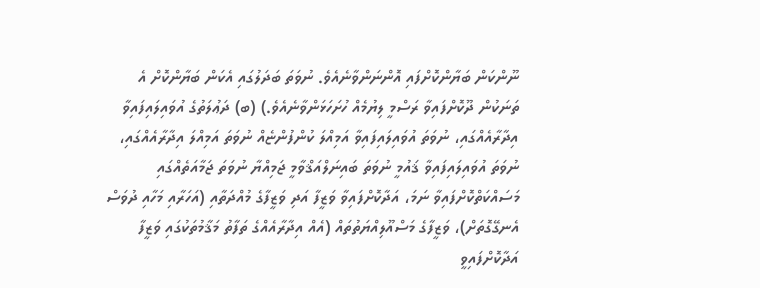ނޫންކަން ބަޔާންކޮށްފައި އޮންނަންވާނެއެވެ. ނުވަތަ ބަދަލުގައި އެކަން ބަޔާންކޮށް އެ ތަނަކުން ދޫކޮށްފައިވާ ރަސްމީ ލިޔުމެއް ހުށަހަޅަންވާނެއެވެ.) (ބ) ދަޢުލަތުގެ އުވައިލައިފައިވާ އިދާރާއެއްގައި، ނުވަތަ އުވައިލައިފައިވާ އަމިއްލަ ކުންފުންޏެއް ނުވަތަ އަމިއްލަ އިދާރާއެއްގައި، ނުވަތަ އުވައިލައިފައިވާ ޤައުމީ ނުވަތަ ބައިނަލްއަޤްވާމީ ޖަމިއްޔާ ނުވަތަ ޖަމާއަތެއްގައި މަސައްކަތްކޮށްފައިވާ ނަމަ، އަދާކޮށްފައިވާ ވަޒީފާ އަދި ވަޒީފާގެ މުއްދަތާއި (އަހަރާއި މަހާއި ދުވަސް އެނގޭގޮތަށް)، ވަޒީފާގެ މަސްއޫލިއްޔަތުތައް (އެއް އިދާރާއެއްގެ ތަފާތު މަޤާމުތަކުގައި ވަޒީފާ އަދާކޮށްފައިވީ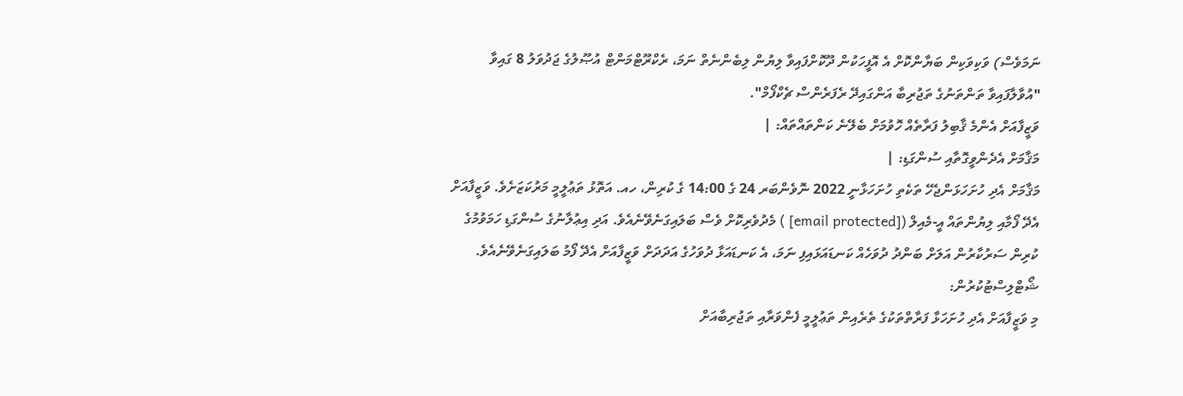ނަމަވެސް) ވަކިވަކިން ބަޔާންކޮށް އެ އޮފީހަކުން ދޫކޮށްފައިވާ ލިޔުން ލިބެންނެތް ނަމަ، ރެކްރޫޓްމަންޓް އުޞޫލުގެ ޖަދުވަލު 8 ގައިވާ "އުވާލާފައިވާ ތަންތަނުގެ ތަޖުރިބާ އަންގައިދޭ ރެފަރެންސް ޗެކްފޯމް".
ވަޒީފާއަށް އެންމެ ޤާބިލު ފަރާތެއް ހޮވުމަށް ބެލޭނެ ކަންތައްތައް: |
މަޤާމަށް އެދެންވީގޮތާއި ސުންގަޑި: |
މަޤާމަށް އެދި ހުށަހަޅަންޖެހޭ ތަކެތި ހުށަހަޅާނީ 2022 ނޮވެންބަރ 24 ގެ 14:00 ގެ ކުރިން، ހއ. އަތޮޅު ތަޢުލީމީ މަރުކަޒަށެވެ. ވަޒީފާއަށް އެދޭ ފޯމާއި ލިޔުންތައް އީ-މެއިލް ([email protected] ) މެދުވެރިކޮށް ވެސް ބަލައިގަނެވޭނެއެވެ. އަދި އިޢުލާނުގެ ސުންގަޑި ހަމަވުމުގެ ކުރިން ސަރުކާރުން އަލަށް ބަންދު ދުވަހެއް ކަނޑައަޅައިފި ނަމަ، އެ ކަނޑައަޅާ ދުވަހުގެ އަދަދަށް ވަޒީފާއަށް އެދޭ ފޯމު ބަލައިގަނެވޭނެއެވެ.
ޝޯޓްލިސްޓުކުރުން:
މި ވަޒީފާއަށް އެދި ހުށަހަޅާ ފަރާތްތަކުގެ ތެރެއިން ތަޢުލީމީ ފެންވަރާއި ތަޖުރިބާއަށް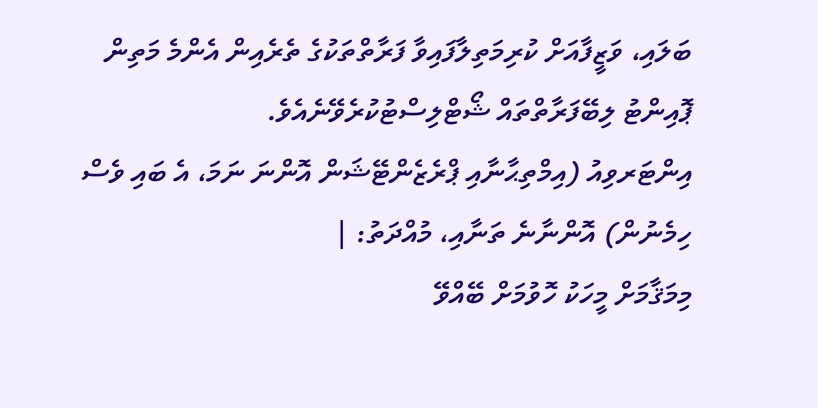ބަލައި، ވަޒީފާއަށް ކުރިމަތިލާފައިވާ ފަރާތްތަކުގެ ތެރެއިން އެންމެ މަތިން ޕޮއިންޓު ލިބޭފަރާތްތައް ޝޯޓްލިސްޓުކުރެވޭނެއެވެ.
އިންޓަރވިއު (އިމްތިޙާނާއި ޕްރެޒެންޓޭޝަން އޮންނަ ނަމަ، އެ ބައި ވެސް ހިމެނުން) އޮންނާނެ ތަނާއި، މުއްދަތު: |
މިމަޤާމަށް މީހަކު ހޮވުމަށް ބޭއްވޭ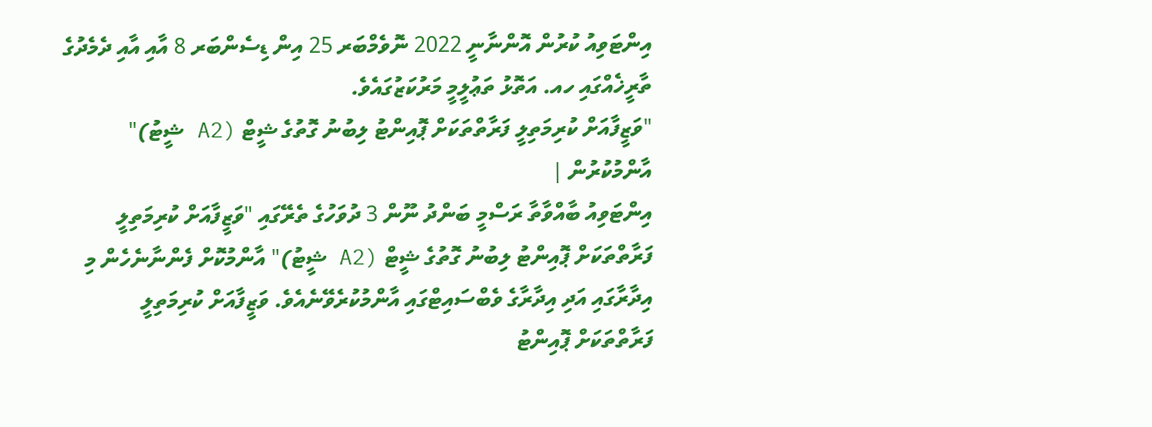އިންޓަވިއު ކުރުން އޮންނާނީ 2022 ނޮވެމްބަރ 25 އިން ޑިސެންބަރ 8 އާއި އާއި ދެމެދުގެ ތާރީޚެއްގައި ހއ. އަތޮޅު ތަޢުލީމީ މަރުކަޒުގައެވެ.
"ވަޒީފާއަށް ކުރިމަތިލީ ފަރާތްތަކަށް ޕޮއިންޓު ލިބުނު ގޮތުގެ ޝީޓް (A2 ޝީޓު)" އާންމުކުރުން |
އިންޓަވިއު ބާއްވާތާ ރަސްމީ ބަންދު ނޫން 3 ދުވަހުގެ ތެރޭގައި "ވަޒީފާއަށް ކުރިމަތިލީ ފަރާތްތަކަށް ޕޮއިންޓު ލިބުނު ގޮތުގެ ޝީޓް (A2 ޝީޓު)" އާންމުކޮށް ފެންނާނެހެން މި އިދާރާގައި އަދި އިދާރާގެ ވެބްސައިޓްގައި އާންމުކުރެވޭނެއެވެ. ވަޒީފާއަށް ކުރިމަތިލީ ފަރާތްތަކަށް ޕޮއިންޓު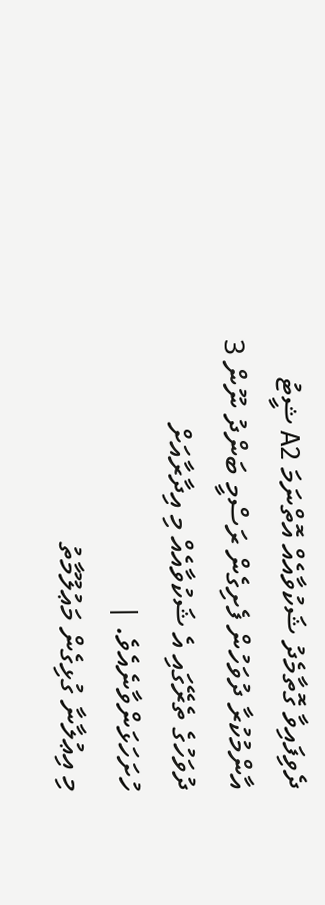ދެވިފައިވާ ގޮތާމެދު ޝަކުވާއެއް އޮތްނަމަ A2 ޝީޓު އާންމުކުރާ ދުވަހުން ފެށިގެން ރަސްމީ ބަންދު ނޫން 3 ދުވަހުގެ ތެރޭގައި އެ ޝަކުވާއެއް މި އިދާރާއަށް ހުށަހަޅަންވާނެއެވެ. |
މި އިޢުލާނާ ގުޅިގެން މަޢުލޫމާތު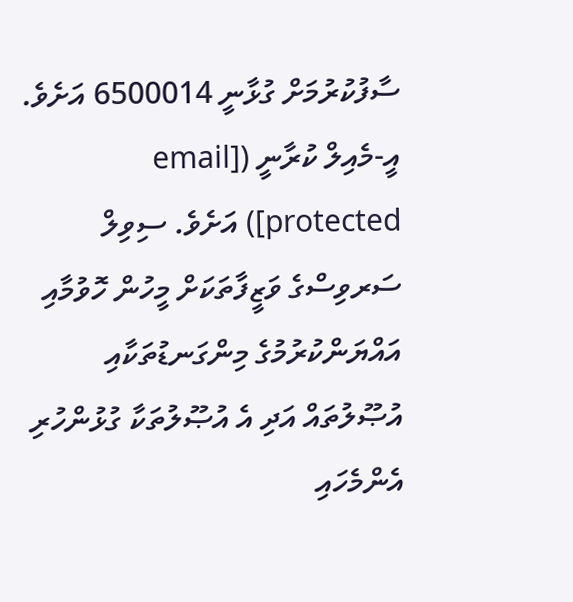ސާފުކުރުމަށް ގުޅާނީ 6500014 އަށެވެ. އީ-މެއިލް ކުރާނީ ([email protected]) އަށެވެ. ސިވިލް ސަރވިސްގެ ވަޒީފާތަކަށް މީހުން ހޮވުމާއި އައްޔަންކުރުމުގެ މިންގަނޑުތަކާއި އުޞޫލުތައް އަދި އެ އުޞޫލުތަކާ ގުޅުންހުރި އެންމެހައި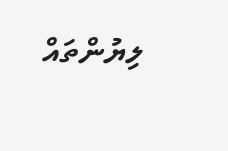ލިޔުންތައް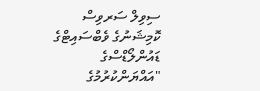ސިވިލް ސަރވިސް ކޮމިޝަނުގެ ވެބްސައިޓްގެ ޑައުންލޯޑްސްގެ "އައްޔަންކުރުމުގެ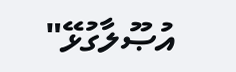އުޞޫލާގުޅޭ"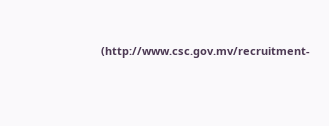(http://www.csc.gov.mv/recruitment-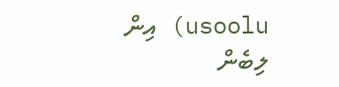usoolu) އިން ލިބެން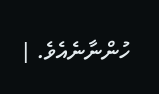ހުންނާނެއެވެ. |